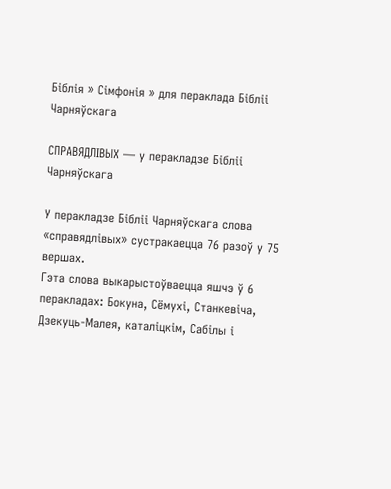Біблія » Сімфонія » для пераклада Бібліі Чарняўскага

СПРАВЯДЛІВЫХ — у перакладзе Бібліі Чарняўскага

У перакладзе Бібліі Чарняўскага слова «справядлівых» сустракаецца 76 разоў у 75 вершах.
Гэта слова выкарыстоўваецца яшчэ ў 6 перакладах: Бокуна, Сёмухі, Станкевіча, Дзекуць-Малея, каталіцкім, Сабілы і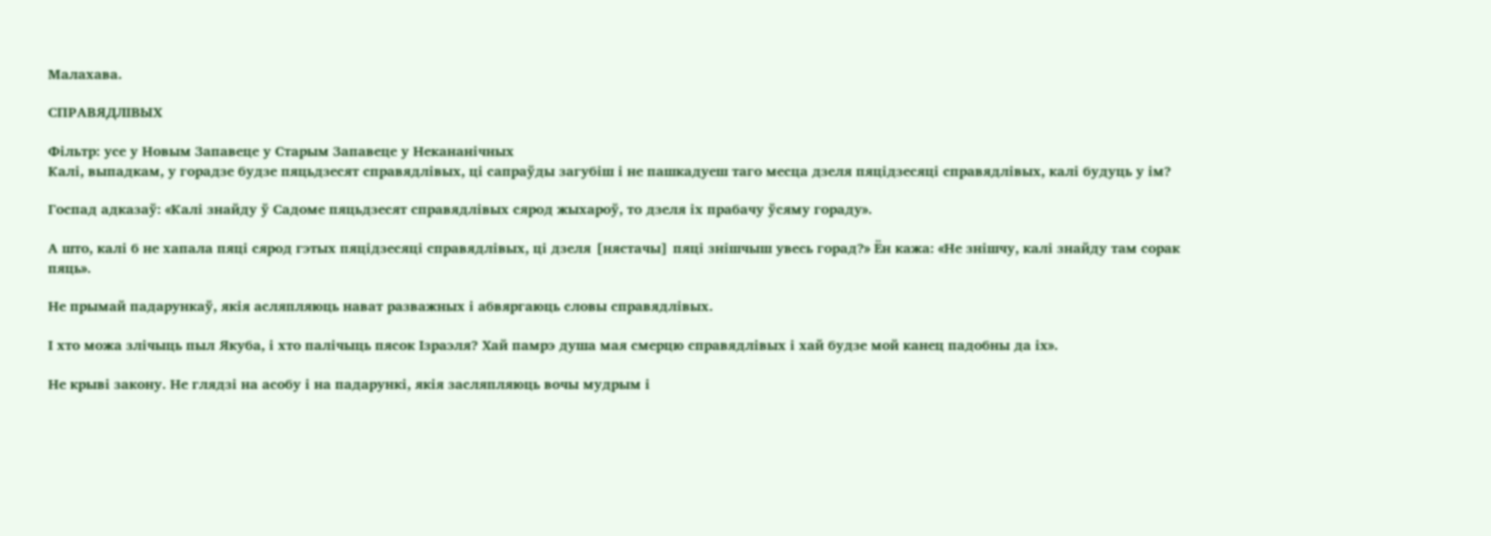Малахава.

СПРАВЯДЛІВЫХ

Фільтр: усе у Новым Запавеце у Старым Запавеце у Некананічных
Калі, выпадкам, у горадзе будзе пяцьдзесят справядлівых, ці сапраўды загубіш і не пашкадуеш таго месца дзеля пяцідзесяці справядлівых, калі будуць у ім?

Госпад адказаў: «Калі знайду ў Садоме пяцьдзесят справядлівых сярод жыхароў, то дзеля іх прабачу ўсяму гораду».

А што, калі б не хапала пяці сярод гэтых пяцідзесяці справядлівых, ці дзеля [нястачы] пяці знішчыш увесь горад?» Ён кажа: «Не знішчу, калі знайду там сорак пяць».

Не прымай падарункаў, якія асляпляюць нават разважных і абвяргаюць словы справядлівых.

І хто можа злічыць пыл Якуба, і хто палічыць пясок Ізраэля? Хай памрэ душа мая смерцю справядлівых і хай будзе мой канец падобны да іх».

Не крыві закону. Не глядзі на асобу і на падарункі, якія засляпляюць вочы мудрым і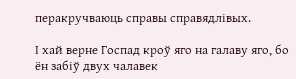перакручваюць справы справядлівых.

І хай верне Госпад кроў яго на галаву яго, бо ён забіў двух чалавек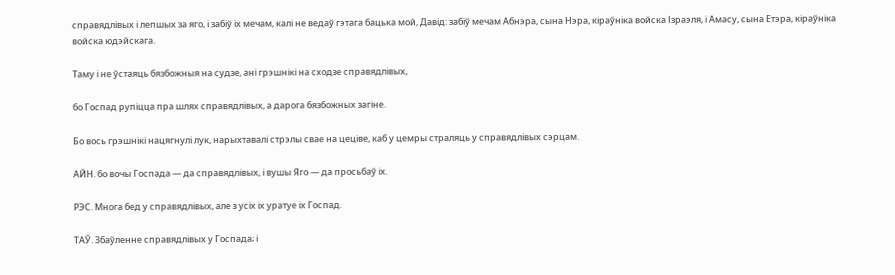справядлівых і лепшых за яго, і забіў іх мечам, калі не ведаў гэтага бацька мой, Давід: забіў мечам Абнэра, сына Нэра, кіраўніка войска Ізраэля, і Амасу, сына Етэра, кіраўніка войска юдэйскага.

Таму і не ўстаяць бязбожныя на судзе, ані грэшнікі на сходзе справядлівых,

бо Госпад рупіцца пра шлях справядлівых, а дарога бязбожных загіне.

Бо вось грэшнікі нацягнулі лук, нарыхтавалі стрэлы свае на цеціве, каб у цемры страляць у справядлівых сэрцам.

АЙН. бо вочы Госпада — да справядлівых, і вушы Яго — да просьбаў іх.

РЭС. Многа бед у справядлівых, але з усіх іх уратуе іх Госпад.

ТАЎ. Збаўленне справядлівых у Госпада; і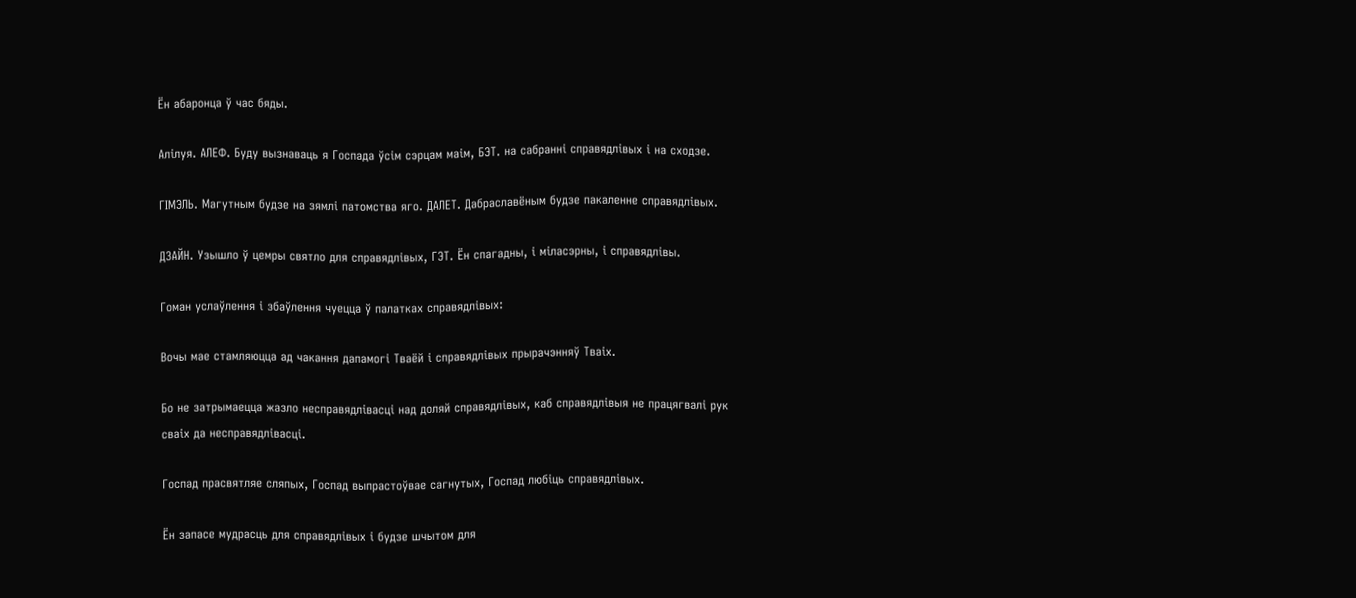Ён абаронца ў час бяды.

Алілуя. АЛЕФ. Буду вызнаваць я Госпада ўсім сэрцам маім, БЭТ. на сабранні справядлівых і на сходзе.

ГІМЭЛЬ. Магутным будзе на зямлі патомства яго. ДАЛЕТ. Дабраславёным будзе пакаленне справядлівых.

ДЗАЙН. Узышло ў цемры святло для справядлівых, ГЭТ. Ён спагадны, і міласэрны, і справядлівы.

Гоман услаўлення і збаўлення чуецца ў палатках справядлівых:

Вочы мае стамляюцца ад чакання дапамогі Тваёй і справядлівых прырачэнняў Тваіх.

Бо не затрымаецца жазло несправядлівасці над доляй справядлівых, каб справядлівыя не працягвалі рук сваіх да несправядлівасці.

Госпад прасвятляе сляпых, Госпад выпрастоўвае сагнутых, Госпад любіць справядлівых.

Ён запасе мудрасць для справядлівых і будзе шчытом для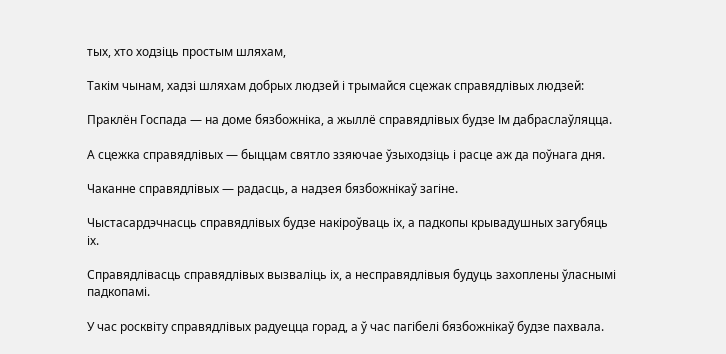тых, хто ходзіць простым шляхам,

Такім чынам, хадзі шляхам добрых людзей і трымайся сцежак справядлівых людзей:

Праклён Госпада — на доме бязбожніка, а жыллё справядлівых будзе Ім дабраслаўляцца.

А сцежка справядлівых — быццам святло ззяючае ўзыходзіць і расце аж да поўнага дня.

Чаканне справядлівых — радасць, а надзея бязбожнікаў загіне.

Чыстасардэчнасць справядлівых будзе накіроўваць іх, а падкопы крывадушных загубяць іх.

Справядлівасць справядлівых вызваліць іх, а несправядлівыя будуць захоплены ўласнымі падкопамі.

У час росквіту справядлівых радуецца горад, а ў час пагібелі бязбожнікаў будзе пахвала.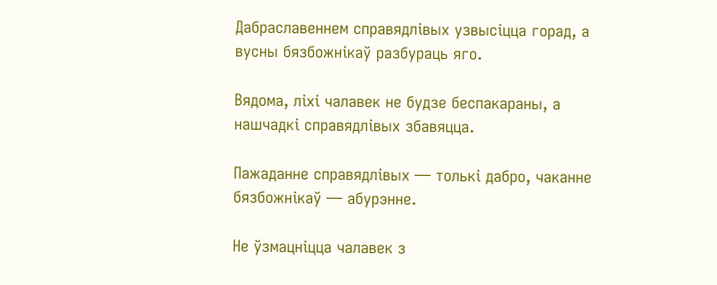Дабраславеннем справядлівых узвысіцца горад, а вусны бязбожнікаў разбураць яго.

Вядома, ліхі чалавек не будзе беспакараны, а нашчадкі справядлівых збавяцца.

Пажаданне справядлівых — толькі дабро, чаканне бязбожнікаў — абурэнне.

Не ўзмацніцца чалавек з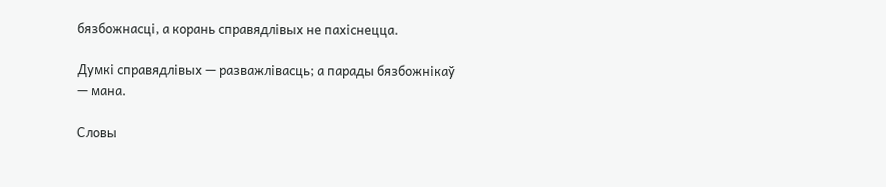бязбожнасці, а корань справядлівых не пахіснецца.

Думкі справядлівых — разважлівасць; а парады бязбожнікаў — мана.

Словы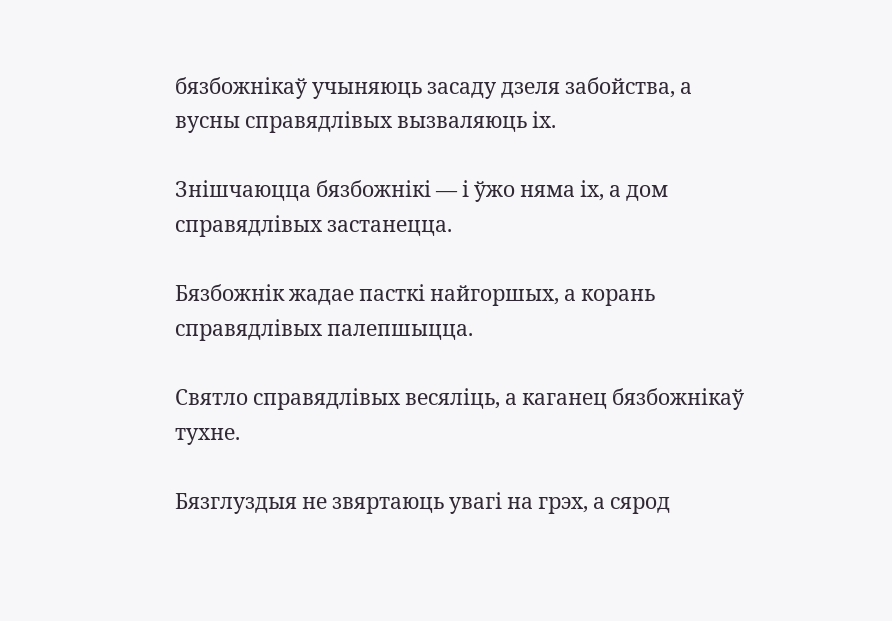бязбожнікаў учыняюць засаду дзеля забойства, а вусны справядлівых вызваляюць іх.

Знішчаюцца бязбожнікі — і ўжо няма іх, а дом справядлівых застанецца.

Бязбожнік жадае пасткі найгоршых, а корань справядлівых палепшыцца.

Святло справядлівых весяліць, а каганец бязбожнікаў тухне.

Бязглуздыя не звяртаюць увагі на грэх, а сярод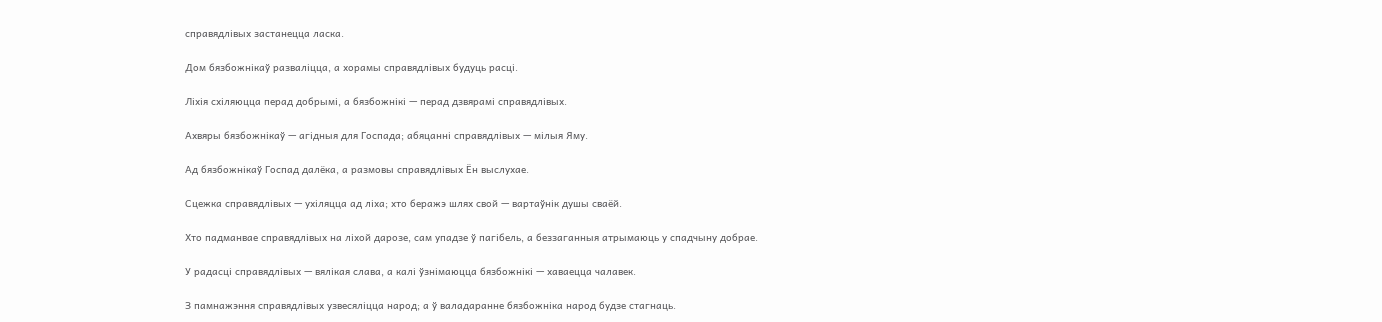справядлівых застанецца ласка.

Дом бязбожнікаў разваліцца, а хорамы справядлівых будуць расці.

Ліхія схіляюцца перад добрымі, а бязбожнікі — перад дзвярамі справядлівых.

Ахвяры бязбожнікаў — агідныя для Госпада; абяцанні справядлівых — мілыя Яму.

Ад бязбожнікаў Госпад далёка, а размовы справядлівых Ён выслухае.

Сцежка справядлівых — ухіляцца ад ліха; хто беражэ шлях свой — вартаўнік душы сваёй.

Хто падманвае справядлівых на ліхой дарозе, сам упадзе ў пагібель, а беззаганныя атрымаюць у спадчыну добрае.

У радасці справядлівых — вялікая слава, а калі ўзнімаюцца бязбожнікі — хаваецца чалавек.

З памнажэння справядлівых узвесяліцца народ; а ў валадаранне бязбожніка народ будзе стагнаць.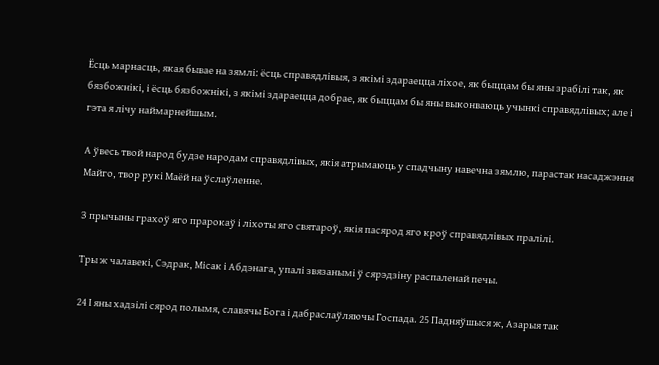Ёсць марнасць, якая бывае на зямлі: ёсць справядлівыя, з якімі здараецца ліхое, як быццам бы яны зрабілі так, як бязбожнікі, і ёсць бязбожнікі, з якімі здараецца добрае, як быццам бы яны выконваюць учынкі справядлівых; але і гэта я лічу наймарнейшым.

А ўвесь твой народ будзе народам справядлівых, якія атрымаюць у спадчыну навечна зямлю, парастак насаджэння Майго, твор рукі Маёй на ўслаўленне.

З прычыны грахоў яго прарокаў і ліхоты яго святароў, якія пасярод яго кроў справядлівых пралілі.

Тры ж чалавекі, Сэдрак, Місак і Абдэнага, упалі звязанымі ў сярэдзіну распаленай печы.

24 І яны хадзілі сярод полымя, славячы Бога і дабраслаўляючы Госпада. 25 Падняўшыся ж, Азарыя так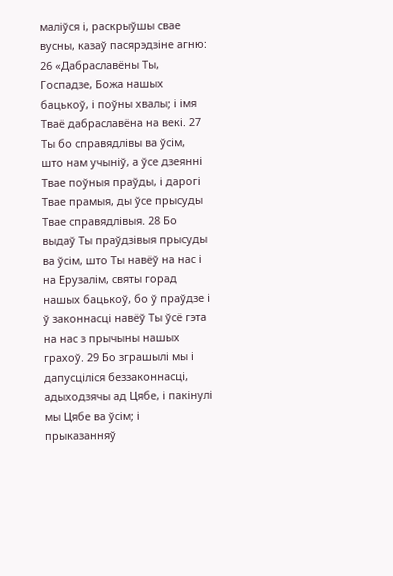маліўся і, раскрыўшы свае вусны, казаў пасярэдзіне агню: 26 «Дабраславёны Ты, Госпадзе, Божа нашых бацькоў, і поўны хвалы; і імя Тваё дабраславёна на векі. 27 Ты бо справядлівы ва ўсім, што нам учыніў, а ўсе дзеянні Твае поўныя праўды, і дарогі Твае прамыя, ды ўсе прысуды Твае справядлівыя. 28 Бо выдаў Ты праўдзівыя прысуды ва ўсім, што Ты навёў на нас і на Ерузалім, святы горад нашых бацькоў, бо ў праўдзе і ў законнасці навёў Ты ўсё гэта на нас з прычыны нашых грахоў. 29 Бо зграшылі мы і дапусціліся беззаконнасці, адыходзячы ад Цябе, і пакінулі мы Цябе ва ўсім; і прыказанняў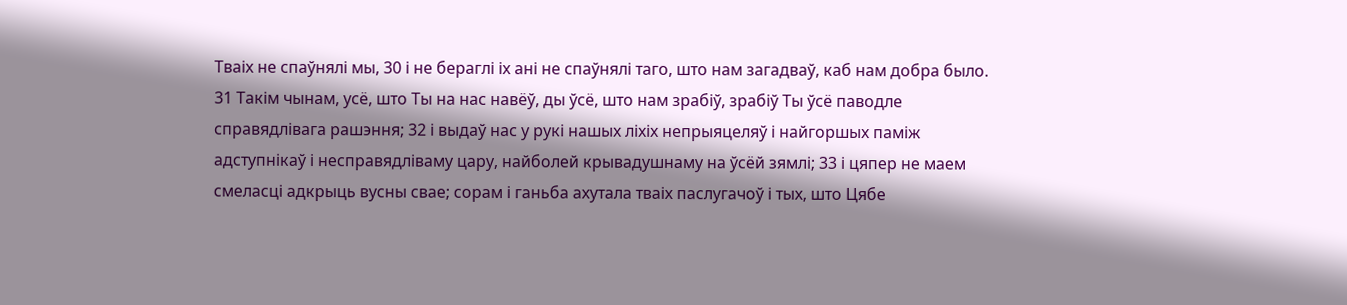Тваіх не спаўнялі мы, 30 і не бераглі іх ані не спаўнялі таго, што нам загадваў, каб нам добра было. 31 Такім чынам, усё, што Ты на нас навёў, ды ўсё, што нам зрабіў, зрабіў Ты ўсё паводле справядлівага рашэння; 32 і выдаў нас у рукі нашых ліхіх непрыяцеляў і найгоршых паміж адступнікаў і несправядліваму цару, найболей крывадушнаму на ўсёй зямлі; 33 і цяпер не маем смеласці адкрыць вусны свае; сорам і ганьба ахутала тваіх паслугачоў і тых, што Цябе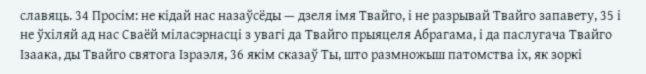славяць. 34 Просім: не кідай нас назаўсёды — дзеля імя Твайго, і не разрывай Твайго запавету, 35 і не ўхіляй ад нас Сваёй міласэрнасці з увагі да Твайго прыяцеля Абрагама, і да паслугача Твайго Ізаака, ды Твайго святога Ізраэля, 36 якім сказаў Ты, што размножыш патомства іх, як зоркі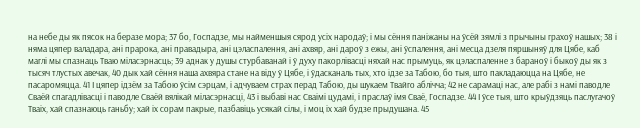на небе ды як пясок на беразе мора; 37 бо, Госпадзе, мы найменшыя сярод усіх народаў; і мы сёння паніжаны на ўсёй зямлі з прычыны грахоў нашых; 38 і няма цяпер валадара, ані прарока, ані правадыра, ані цэласпалення, ані ахвяр, ані дароў з ежы, ані ўспалення, ані месца дзеля пяршыняў для Цябе, каб маглі мы спазнаць Тваю міласэрнасць; 39 аднак у душы стурбаванай і ў духу пакорлівасці няхай нас прымуць, як цэласпаленне з бараноў і быкоў ды як з тысяч тлустых авечак, 40 дык хай сёння наша ахвяра стане на віду ў Цябе, і ўдасканаль тых, хто ідзе за Табою, бо тыя, што пакладаюцца на Цябе, не пасаромяцца. 41 І цяпер ідзём за Табою ўсім сэрцам, і адчуваем страх перад Табою, ды шукаем Твайго аблічча; 42 не сарамаці нас, але рабі з намі паводле Сваёй спагадлівасці і паводле Сваёй вялікай міласэрнасці, 43 і выбаві нас Сваімі цудамі, і праслаў імя Сваё, Госпадзе. 44 І ўсе тыя, што крыўдзяць паслугачоў Тваіх, хай спазнаюць ганьбу; хай іх сорам пакрые, пазбавіць усякай сілы, і моц іх хай будзе прыдушана. 45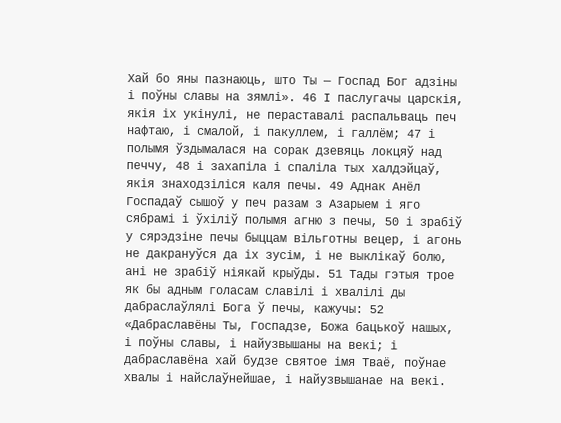Хай бо яны пазнаюць, што Ты — Госпад Бог адзіны і поўны славы на зямлі». 46 І паслугачы царскія, якія іх укінулі, не пераставалі распальваць печ нафтаю, і смалой, і пакуллем, і галлём; 47 і полымя ўздымалася на сорак дзевяць локцяў над печчу, 48 і захапіла і спаліла тых халдэйцаў, якія знаходзіліся каля печы. 49 Аднак Анёл Госпадаў сышоў у печ разам з Азарыем і яго сябрамі і ўхіліў полымя агню з печы, 50 і зрабіў у сярэдзіне печы быццам вільготны вецер, і агонь не дакрануўся да іх зусім, і не выклікаў болю, ані не зрабіў ніякай крыўды. 51 Тады гэтыя трое як бы адным голасам славілі і хвалілі ды дабраслаўлялі Бога ў печы, кажучы: 52 «Дабраславёны Ты, Госпадзе, Божа бацькоў нашых, і поўны славы, і найузвышаны на векі; і дабраславёна хай будзе святое імя Тваё, поўнае хвалы і найслаўнейшае, і найузвышанае на векі.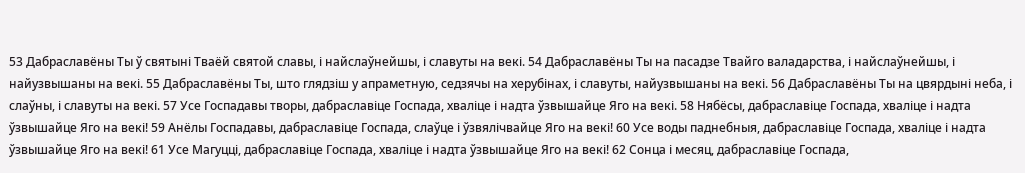53 Дабраславёны Ты ў святыні Тваёй святой славы, і найслаўнейшы, і славуты на векі. 54 Дабраславёны Ты на пасадзе Твайго валадарства, і найслаўнейшы, і найузвышаны на векі. 55 Дабраславёны Ты, што глядзіш у апраметную, седзячы на херубінах, і славуты, найузвышаны на векі. 56 Дабраславёны Ты на цвярдыні неба, і слаўны, і славуты на векі. 57 Усе Госпадавы творы, дабраславіце Госпада, хваліце і надта ўзвышайце Яго на векі. 58 Нябёсы, дабраславіце Госпада, хваліце і надта ўзвышайце Яго на векі! 59 Анёлы Госпадавы, дабраславіце Госпада, слаўце і ўзвялічвайце Яго на векі! 60 Усе воды паднебныя, дабраславіце Госпада, хваліце і надта ўзвышайце Яго на векі! 61 Усе Магуцці, дабраславіце Госпада, хваліце і надта ўзвышайце Яго на векі! 62 Сонца і месяц, дабраславіце Госпада,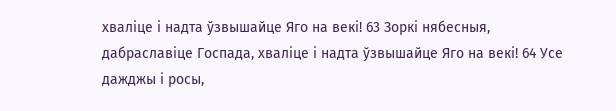хваліце і надта ўзвышайце Яго на векі! 63 Зоркі нябесныя, дабраславіце Госпада, хваліце і надта ўзвышайце Яго на векі! 64 Усе дажджы і росы,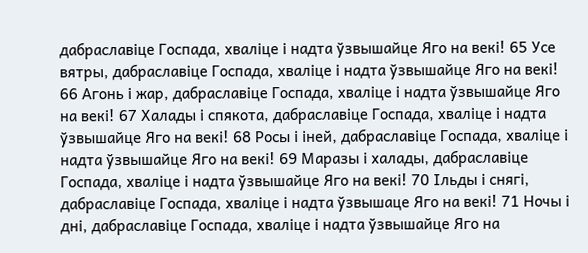дабраславіце Госпада, хваліце і надта ўзвышайце Яго на векі! 65 Усе вятры, дабраславіце Госпада, хваліце і надта ўзвышайце Яго на векі! 66 Агонь і жар, дабраславіце Госпада, хваліце і надта ўзвышайце Яго на векі! 67 Халады і спякота, дабраславіце Госпада, хваліце і надта ўзвышайце Яго на векі! 68 Росы і іней, дабраславіце Госпада, хваліце і надта ўзвышайце Яго на векі! 69 Маразы і халады, дабраславіце Госпада, хваліце і надта ўзвышайце Яго на векі! 70 Ільды і снягі, дабраславіце Госпада, хваліце і надта ўзвышаце Яго на векі! 71 Ночы і дні, дабраславіце Госпада, хваліце і надта ўзвышайце Яго на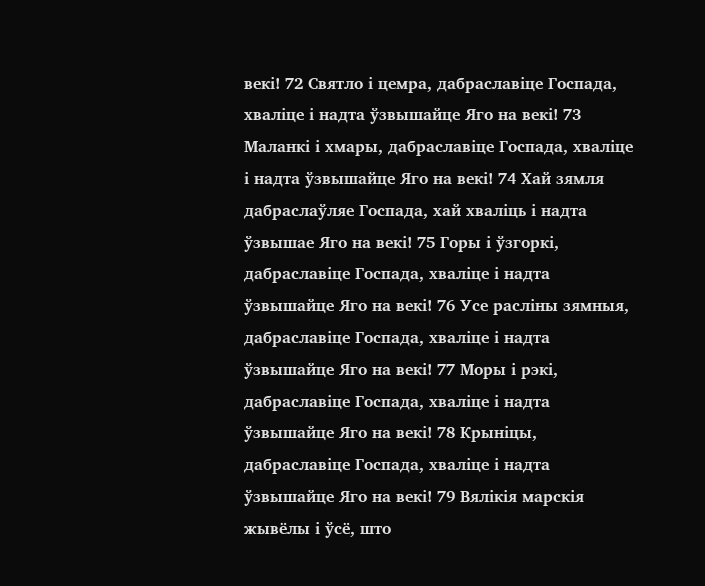векі! 72 Святло і цемра, дабраславіце Госпада, хваліце і надта ўзвышайце Яго на векі! 73 Маланкі і хмары, дабраславіце Госпада, хваліце і надта ўзвышайце Яго на векі! 74 Хай зямля дабраслаўляе Госпада, хай хваліць і надта ўзвышае Яго на векі! 75 Горы і ўзгоркі, дабраславіце Госпада, хваліце і надта ўзвышайце Яго на векі! 76 Усе расліны зямныя, дабраславіце Госпада, хваліце і надта ўзвышайце Яго на векі! 77 Моры і рэкі, дабраславіце Госпада, хваліце і надта ўзвышайце Яго на векі! 78 Крыніцы, дабраславіце Госпада, хваліце і надта ўзвышайце Яго на векі! 79 Вялікія марскія жывёлы і ўсё, што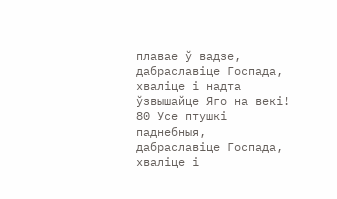плавае ў вадзе, дабраславіце Госпада, хваліце і надта ўзвышайце Яго на векі! 80 Усе птушкі паднебныя, дабраславіце Госпада, хваліце і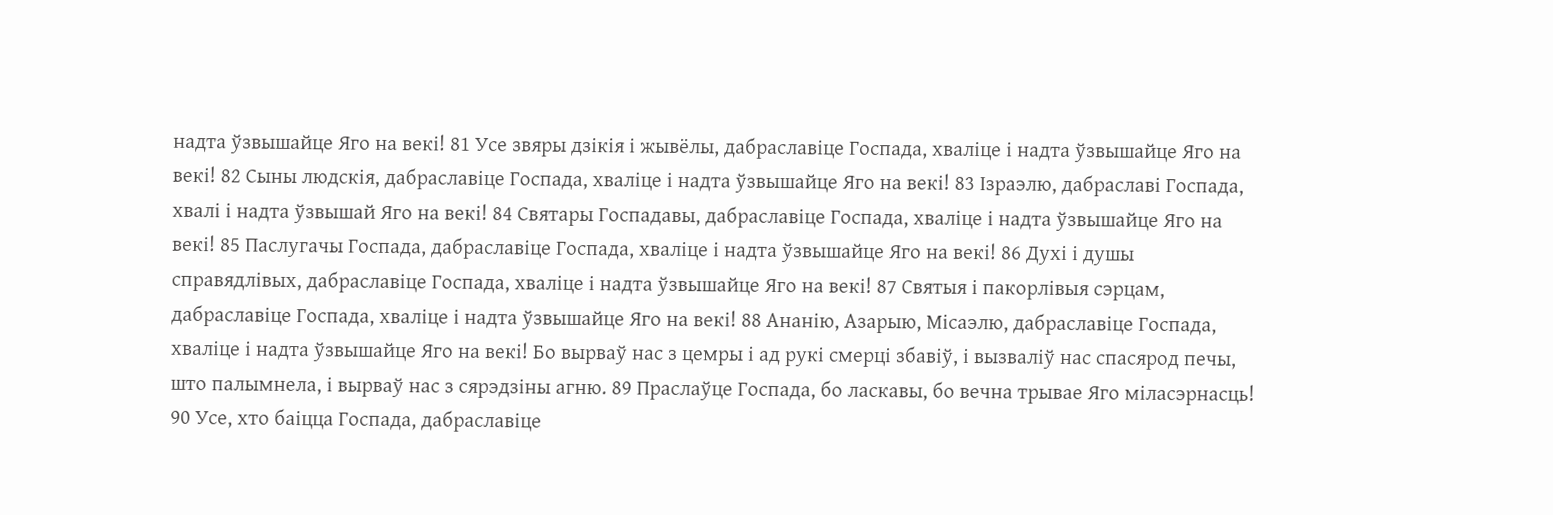надта ўзвышайце Яго на векі! 81 Усе звяры дзікія і жывёлы, дабраславіце Госпада, хваліце і надта ўзвышайце Яго на векі! 82 Сыны людскія, дабраславіце Госпада, хваліце і надта ўзвышайце Яго на векі! 83 Ізраэлю, дабраславі Госпада, хвалі і надта ўзвышай Яго на векі! 84 Святары Госпадавы, дабраславіце Госпада, хваліце і надта ўзвышайце Яго на векі! 85 Паслугачы Госпада, дабраславіце Госпада, хваліце і надта ўзвышайце Яго на векі! 86 Духі і душы справядлівых, дабраславіце Госпада, хваліце і надта ўзвышайце Яго на векі! 87 Святыя і пакорлівыя сэрцам, дабраславіце Госпада, хваліце і надта ўзвышайце Яго на векі! 88 Ананію, Азарыю, Місаэлю, дабраславіце Госпада, хваліце і надта ўзвышайце Яго на векі! Бо вырваў нас з цемры і ад рукі смерці збавіў, і вызваліў нас спасярод печы, што палымнела, і вырваў нас з сярэдзіны агню. 89 Праслаўце Госпада, бо ласкавы, бо вечна трывае Яго міласэрнасць! 90 Усе, хто баіцца Госпада, дабраславіце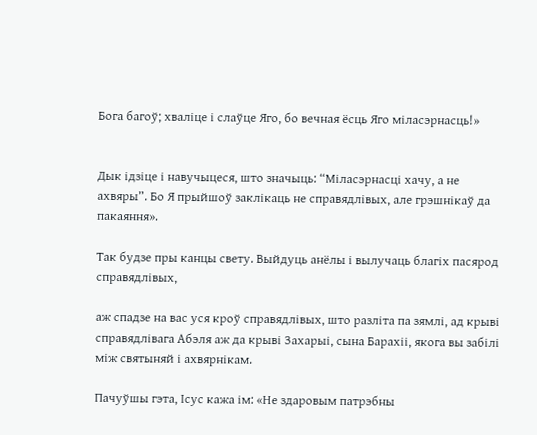Бога багоў; хваліце і слаўце Яго, бо вечная ёсць Яго міласэрнасць!»


Дык ідзіце і навучыцеся, што значыць: “Міласэрнасці хачу, а не ахвяры”. Бо Я прыйшоў заклікаць не справядлівых, але грэшнікаў да пакаяння».

Так будзе пры канцы свету. Выйдуць анёлы і вылучаць благіх пасярод справядлівых,

аж спадзе на вас уся кроў справядлівых, што разліта па зямлі, ад крыві справядлівага Абэля аж да крыві Захарыі, сына Барахіі, якога вы забілі між святыняй і ахвярнікам.

Пачуўшы гэта, Ісус кажа ім: «Не здаровым патрэбны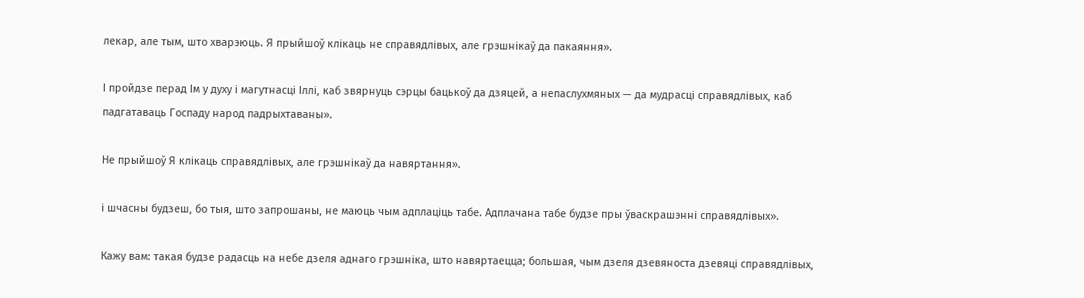лекар, але тым, што хварэюць. Я прыйшоў клікаць не справядлівых, але грэшнікаў да пакаяння».

І пройдзе перад Ім у духу і магутнасці Іллі, каб звярнуць сэрцы бацькоў да дзяцей, а непаслухмяных — да мудрасці справядлівых, каб падгатаваць Госпаду народ падрыхтаваны».

Не прыйшоў Я клікаць справядлівых, але грэшнікаў да навяртання».

і шчасны будзеш, бо тыя, што запрошаны, не маюць чым адплаціць табе. Адплачана табе будзе пры ўваскрашэнні справядлівых».

Кажу вам: такая будзе радасць на небе дзеля аднаго грэшніка, што навяртаецца; большая, чым дзеля дзевяноста дзевяці справядлівых,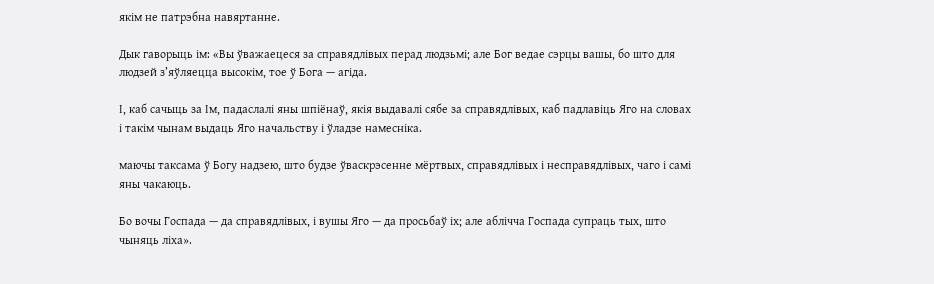якім не патрэбна навяртанне.

Дык гаворыць ім: «Вы ўважаецеся за справядлівых перад людзьмі; але Бог ведае сэрцы вашы, бо што для людзей з’яўляецца высокім, тое ў Бога — агіда.

І, каб сачыць за Ім, падаслалі яны шпіёнаў, якія выдавалі сябе за справядлівых, каб падлавіць Яго на словах і такім чынам выдаць Яго начальству і ўладзе намесніка.

маючы таксама ў Богу надзею, што будзе ўваскрэсенне мёртвых, справядлівых і несправядлівых, чаго і самі яны чакаюць.

Бо вочы Госпада — да справядлівых, і вушы Яго — да просьбаў іх; але аблічча Госпада супраць тых, што чыняць ліха».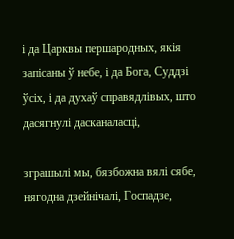і да Царквы першародных, якія запісаны ў небе, і да Бога, Суддзі ўсіх, і да духаў справядлівых, што дасягнулі дасканаласці,

зграшылі мы, бязбожна вялі сябе, нягодна дзейнічалі, Госпадзе,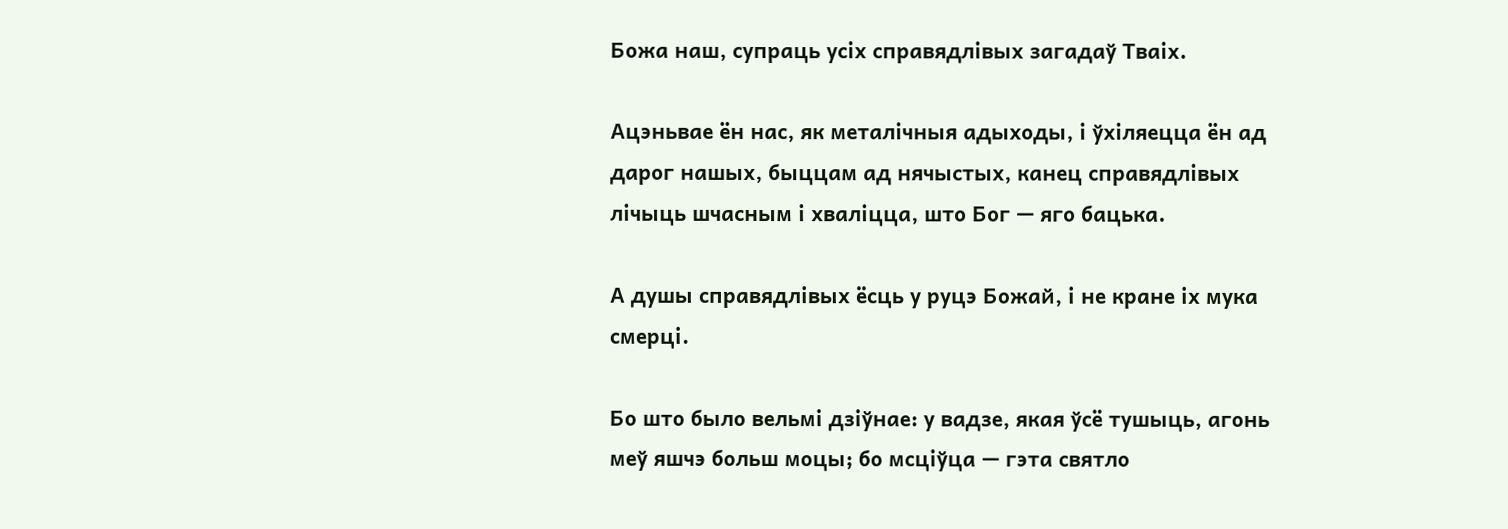Божа наш, супраць усіх справядлівых загадаў Тваіх.

Ацэньвае ён нас, як металічныя адыходы, і ўхіляецца ён ад дарог нашых, быццам ад нячыстых, канец справядлівых лічыць шчасным і хваліцца, што Бог — яго бацька.

А душы справядлівых ёсць у руцэ Божай, і не кране іх мука смерці.

Бо што было вельмі дзіўнае: у вадзе, якая ўсё тушыць, агонь меў яшчэ больш моцы; бо мсціўца — гэта святло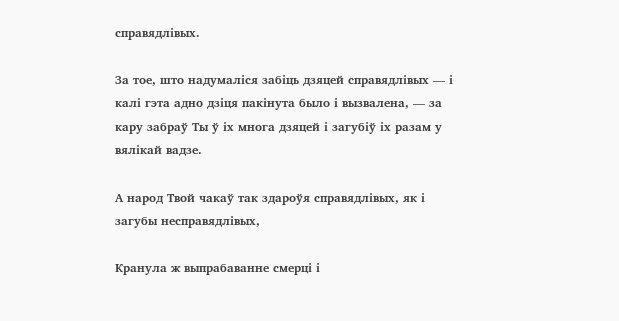справядлівых.

За тое, што надумаліся забіць дзяцей справядлівых — і калі гэта адно дзіця пакінута было і вызвалена, — за кару забраў Ты ў іх многа дзяцей і загубіў іх разам у вялікай вадзе.

А народ Твой чакаў так здароўя справядлівых, як і загубы несправядлівых,

Кранула ж выпрабаванне смерці і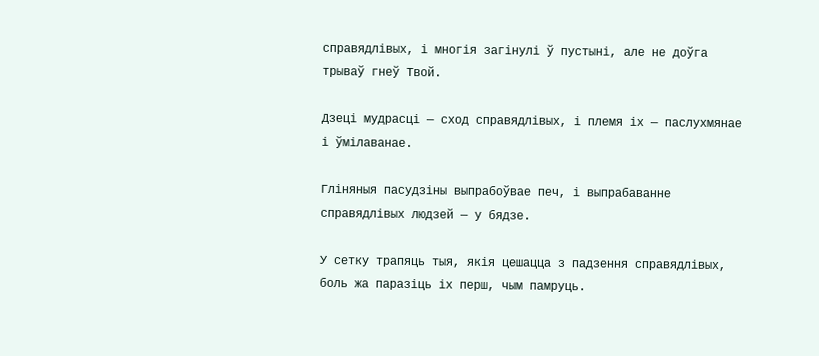справядлівых, і многія загінулі ў пустыні, але не доўга трываў гнеў Твой.

Дзеці мудрасці — сход справядлівых, і племя іх — паслухмянае і ўмілаванае.

Гліняныя пасудзіны выпрабоўвае печ, і выпрабаванне справядлівых людзей — у бядзе.

У сетку трапяць тыя, якія цешацца з падзення справядлівых, боль жа паразіць іх перш, чым памруць.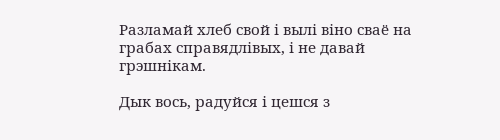Разламай хлеб свой і вылі віно сваё на грабах справядлівых, і не давай грэшнікам.

Дык вось, радуйся і цешся з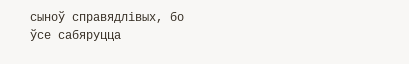сыноў справядлівых, бо ўсе сабяруцца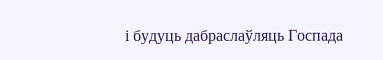і будуць дабраслаўляць Госпада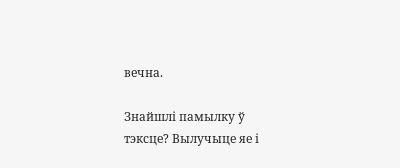вечна.

Знайшлі памылку ў тэксце? Вылучыце яе і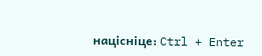націсніце: Ctrl + Enter